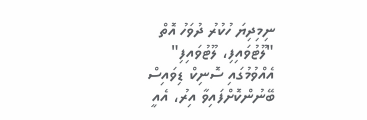ނިމިދިޔަ ހުކުރު ދުވަހު އޮތް "ލޫޓުވައިފި، ލޫޓުވައިފި" އެއްވުމުގައި ސޮނިކް ޑިވައިސް ބޭނުންކޮށްފައިވާ އިރު، އެއީ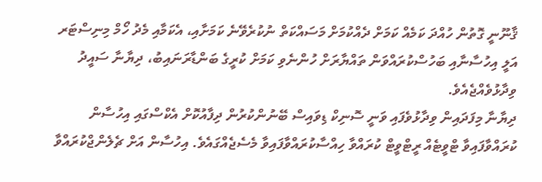ޤާނޫނީ ގޮތުން ހުއްދަ ކަމެއް ކަމަށް ދެއްކުމަށް މަސައްކަތް ނުކުރެވޭނެ ކަމަށާއި، އެކަމާއި މެދު ހޯމް މިނިސްޓަރ އަލީ އިހުސާނާއި ބަހުސްކުރައްވަން ތައްޔާރަށް ހުންނެވި ކަމަށް ކުރީގެ ބަންޑާރަނައިބު، ދިޔާނާ ސައީދު ވިދާޅުވެއްޖެއެވެ.
ދިޔާނާ މިފަދައިން ވިދާޅުވެފައި ވަނީ ސޮނިކް ޑިވައިސް ބޭނުންކުރުން ދިފާއުކޮށް އެކްސްގައި އިހުސާން ކުރައްވާފައިވާ ޓްވީޓެއް ރީޓްވީޓް ކުރައްވާ ހިއްސާކުރައްވާފައިވާ މެސެޖެއްގައެވެ. އިހުސާން އަށް ޗެލެންޖްކުރައްވާ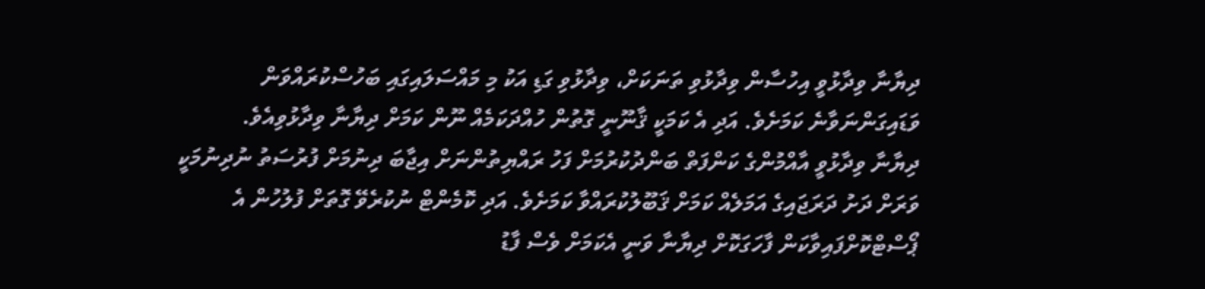ދިޔާނާ ވިދާޅުވީ އިހުސާން ވިދާޅުވި ތަނަކަށް، ވިދާޅުވި ގަޑި އަކު މި މައްސަލައިގައި ބަހުސްކުރައްވަން ވަޑައިގަންނަވާނެ ކަމަށެވެ. އަދި އެ ކަމަކީ ޤާނޫނީ ގޮތުން ހުއްދަކަމެއް ނޫން ކަމަށް ދިޔާނާ ވިދާޅުވިއެވެ.
ދިޔާނާ ވިދާޅުވީ އާއްމުންގެ ކަންފަތް ބަންދުކުރުމަށް ފަހު ރައްޔިތުންނަށް އިޖާބަ ދިނުމަށް ފުރުސަތު ނުދިނުމަކީ ވަރަށް ދަށު ދަރަޖައިގެ އަމަލެއް ކަމަށް ޤަބޫލުކުރައްވާ ކަމަށެވެ. އަދި ކޮމެންޓް ނުކުރެވޭ ގޮތަށް ފުލުހުން އެ ޕޯސްޓްކޮށްފައިވާކަން ފާހަގަކޮށް ދިޔާނާ ވަނީ އެކަމަށް ވެސް ފާޑު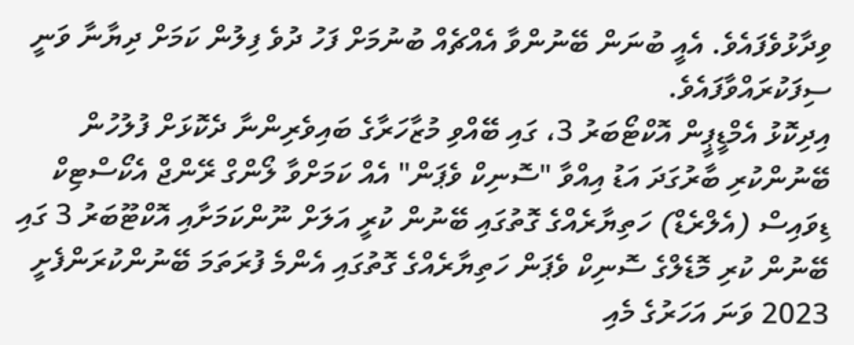ވިދާޅުވެފައެވެ. އެއީ ބުނަން ބޭނުންވާ އެއްޗެއް ބުނުމަށް ފަހު ދުވެ ފިލުން ކަމަށް ދިޔާނާ ވަނީ ސިފަކުރައްވާފައެވެ.
އިދިކޮޅު އެމްޑީޕީން އޮކްޓޯބަރު 3، ގައި ބޭއްވި މުޒާހަރާގެ ބައިވެރިންނާ ދެކޮޅަށް ފުލުހުން ބޭނުންކުރި ބާރުގަދަ އަޑު އިއްވާ "ސޮނިކް ވެޕަން" އެއް ކަމަށްވާ ލޯންގް ރޭންޖް އެކޯސްޓިކް ޑިވައިސް (އެލްރެޑް) ހަތިޔާރެއްގެ ގޮތުގައި ބޭނުން ކުރީ އަލަށް ނޫންކަމަށާއި އޮކްޓޫބަރު 3 ގައި ބޭނުން ކުރި މޮޑެލްގެ ސޮނިކް ވެޕަން ހަތިޔާރެއްގެ ގޮތުގައި އެންމެ ފުރަތަމަ ބޭނުންކުރަންފެށީ 2023 ވަނަ އަހަރުގެ މެއި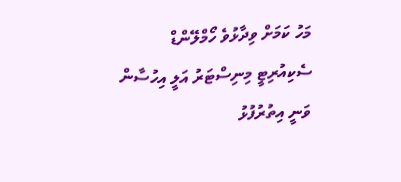މަހު ކަމަށް ވިދާޅުވެ ހޯމްލޭންޑް ސެކިއުރިޓީ މިނިސްޓަރު އަލީ އިހުސާން ވަނީ އިތުރުފުޅު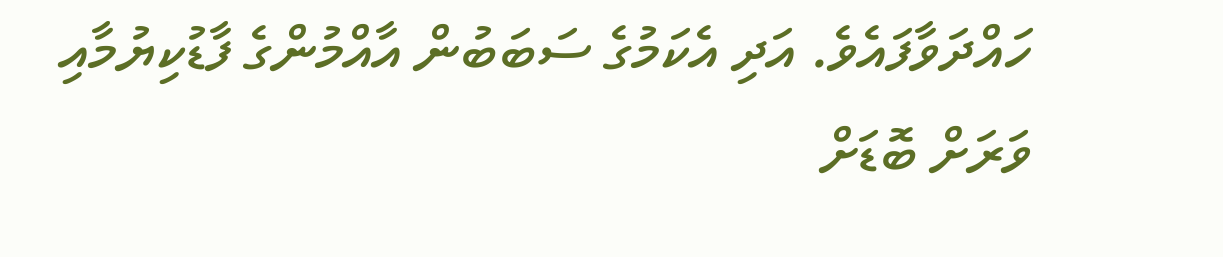ހައްދަވާފައެވެ. އަދި އެކަމުގެ ސަބަބުން އާއްމުންގެ ފާޑުކިޔުމާއި ވަރަށް ބޮޑަށް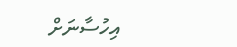އިހުސާނަށް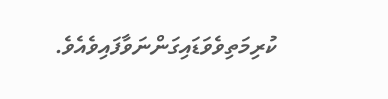ކުރިމަތިވެވަޑައިގަންނަވާފައިވެއެވެ.